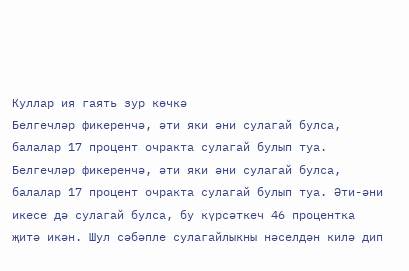Куллар ия гаять зур көчкә
Белгечләр фикеренчә, әти яки әни сулагай булса, балалар 17 процент очракта сулагай булып туа.
Белгечләр фикеренчә, әти яки әни сулагай булса, балалар 17 процент очракта сулагай булып туа. Әти-әни икесе дә сулагай булса, бу күрсәткеч 46 процентка җитә икән. Шул сәбәпле сулагайлыкны нәселдән килә дип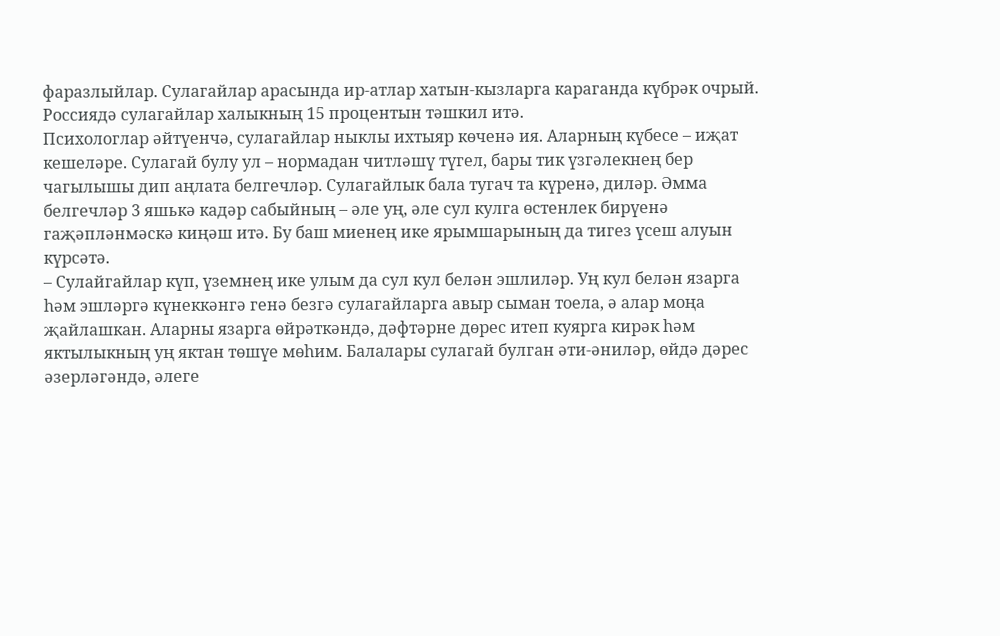фаразлыйлар. Сулагайлар арасында ир-атлар хатын-кызларга караганда күбрәк очрый. Россиядә сулагайлар халыкның 15 процентын тәшкил итә.
Психологлар әйтүенчә, сулагайлар ныклы ихтыяр көченә ия. Аларның күбесе – иҗат кешеләре. Сулагай булу ул – нормадан читләшү түгел, бары тик үзгәлекнең бер чагылышы дип аңлата белгечләр. Сулагайлык бала тугач та күренә, диләр. Әмма белгечләр 3 яшькә кадәр сабыйның – әле уң, әле сул кулга өстенлек бирүенә гаҗәпләнмәскә киңәш итә. Бу баш миенең ике ярымшарының да тигез үсеш алуын күрсәтә.
– Сулайгайлар күп, үземнең ике улым да сул кул белән эшлиләр. Уң кул белән язарга һәм эшләргә күнеккәнгә генә безгә сулагайларга авыр сыман тоела, ә алар моңа җайлашкан. Аларны язарга өйрәткәндә, дәфтәрне дөрес итеп куярга кирәк һәм яктылыкның уң яктан төшүе мөһим. Балалары сулагай булган әти-әниләр, өйдә дәрес әзерләгәндә, әлеге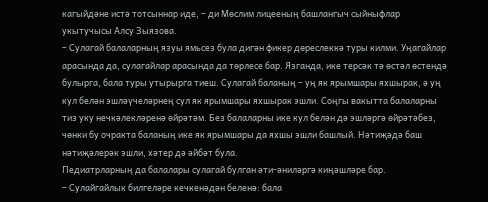кагыйдәне истә тотсыннар иде, – ди Мөслим лицееның башлангыч сыйныфлар укытучысы Алсу Зыязова.
– Сулагай балаларның язуы ямьсез була дигән фикер дөреслеккә туры килми. Уңагайлар арасында да, сулагайлар арасында да төрлесе бар. Язганда, ике терсәк тә өстәл өстендә булырга, бала туры утырырга тиеш. Сулагай баланың – уң як ярымшары яхшырак, ә уң кул белән эшләүчеләрнең сул як ярымшары яхшырак эшли. Соңгы вакытта балаларны тиз уку нечкәлекләренә өйрәтәм. Без балаларны ике кул белән дә эшләргә өйрәтәбез, чөнки бу очракта баланың ике як ярымшары да яхшы эшли башлый. Нәтиҗәдә баш нәтиҗәлерәк эшли, хәтер дә әйбәт була.
Педиатрларның да балалары сулагай булган әти-әниләргә киңәшләре бар.
– Сулайгайлык билгеләре кечкенәдән беленә: бала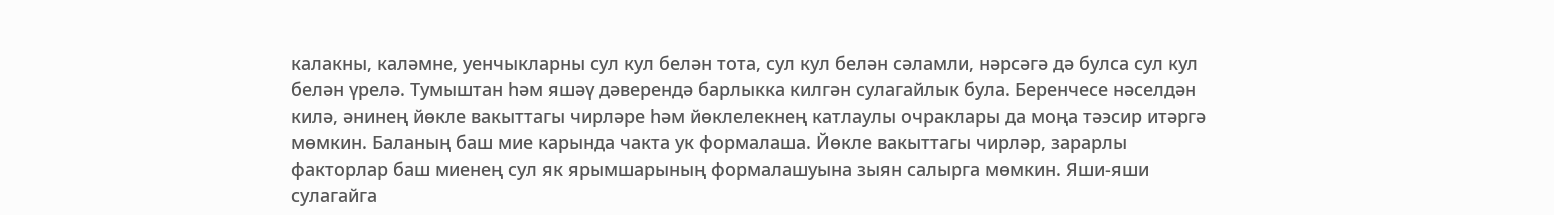калакны, каләмне, уенчыкларны сул кул белән тота, сул кул белән сәламли, нәрсәгә дә булса сул кул белән үрелә. Тумыштан һәм яшәү дәверендә барлыкка килгән сулагайлык була. Беренчесе нәселдән килә, әнинең йөкле вакыттагы чирләре һәм йөклелекнең катлаулы очраклары да моңа тәэсир итәргә мөмкин. Баланың баш мие карында чакта ук формалаша. Йөкле вакыттагы чирләр, зарарлы факторлар баш миенең сул як ярымшарының формалашуына зыян салырга мөмкин. Яши-яши сулагайга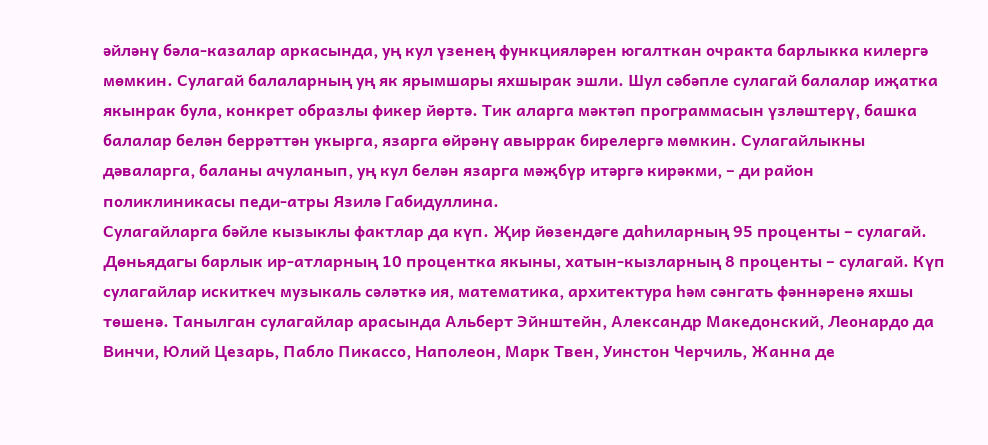әйләнү бәла-казалар аркасында, уң кул үзенең функцияләрен югалткан очракта барлыкка килергә мөмкин. Сулагай балаларның уң як ярымшары яхшырак эшли. Шул сәбәпле сулагай балалар иҗатка якынрак була, конкрет образлы фикер йөртә. Тик аларга мәктәп программасын үзләштерү, башка балалар белән беррәттән укырга, язарга өйрәнү авыррак бирелергә мөмкин. Сулагайлыкны дәваларга, баланы ачуланып, уң кул белән язарга мәҗбүр итәргә кирәкми, – ди район поликлиникасы педи-атры Язилә Габидуллина.
Сулагайларга бәйле кызыклы фактлар да күп. Җир йөзендәге даһиларның 95 проценты – сулагай. Дөньядагы барлык ир-атларның 10 процентка якыны, хатын-кызларның 8 проценты – сулагай. Күп сулагайлар искиткеч музыкаль сәләткә ия, математика, архитектура һәм сәнгать фәннәренә яхшы төшенә. Танылган сулагайлар арасында Альберт Эйнштейн, Александр Македонский, Леонардо да Винчи, Юлий Цезарь, Пабло Пикассо, Наполеон, Марк Твен, Уинстон Черчиль, Жанна де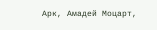Арк, Амадей Моцарт,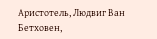Аристотель, Людвиг Ван Бетховен,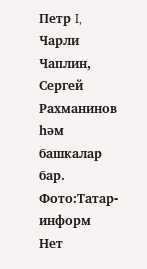Петр I, Чарли Чаплин, Сергей Рахманинов һәм башкалар бар.
Фото:Татар-информ
Нет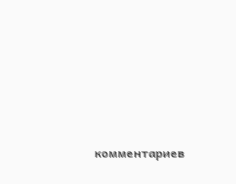комментариев